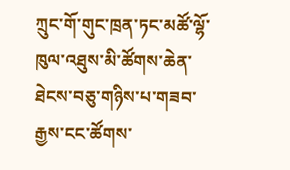ཀྲུང་གོ་གུང་ཁྲན་ཏང་མཚོ་ལྷོ་ཁུལ་འཐུས་མི་ཚོགས་ཆེན་ཐེངས་བཅུ་གཉིས་པ་གཟབ་རྒྱས་ངང་ཚོགས་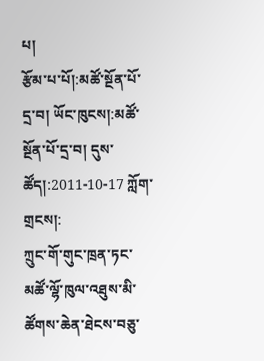པ།
རྩོམ་པ་པོ།:མཚོ་སྔོན་པོ་དྲ་བ། ཡོང་ཁུངས།:མཚོ་སྔོན་པོ་དྲ་བ། དུས་ཚོད།:2011-10-17 ཀློག་གྲངས།:
ཀྲུང་གོ་གུང་ཁྲན་ཏང་མཚོ་ལྷོ་ཁུལ་འཐུས་མི་ཚོགས་ཆེན་ཐེངས་བཅུ་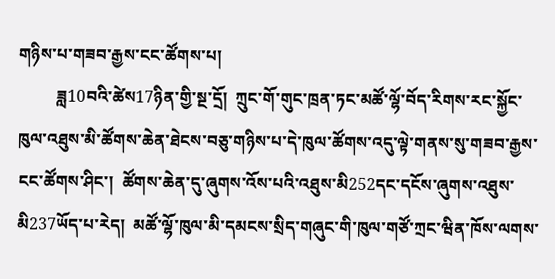གཉིས་པ་གཟབ་རྒྱས་ངང་ཚོགས་པ།
         ཟླ10བའི་ཚེས17ཉིན་གྱི་སྔ་དྲོ།  ཀྲུང་གོ་གུང་ཁྲན་ཏང་མཚོ་ལྷོ་བོད་རིགས་རང་སྐྱོང་ཁུལ་འཐུས་མི་ཚོགས་ཆེན་ཐེངས་བཅུ་གཉིས་པ་དེ་ཁུལ་ཚོགས་འདུ་ལྟེ་གནས་སུ་གཟབ་རྒྱས་ངང་ཚོགས་ཤིང་།  ཚོགས་ཆེན་དུ་ཞུགས་འོས་པའི་འཐུས་མི252དང་དངོས་ཞུགས་འཐུས་མི237ཡོད་པ་རེད།  མཚོ་ལྷོ་ཁུལ་མི་དམངས་སྲིད་གཞུང་གི་ཁུལ་གཙོ་ཀྲང་ཝིན་ཁོས་ལགས་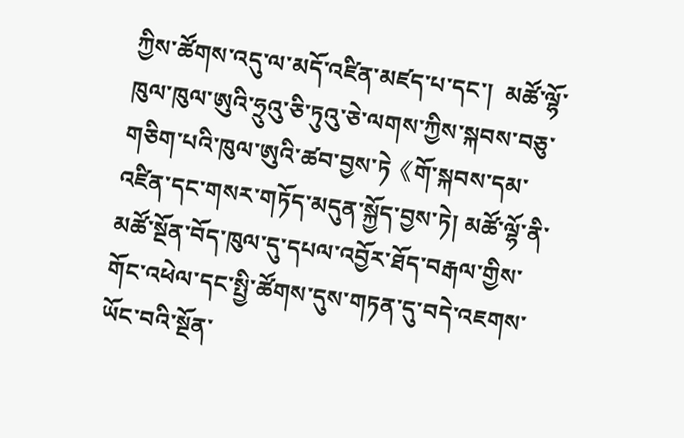ཀྱིས་ཚོགས་འདུ་ལ་མདོ་འཛིན་མཛད་པ་དང་།  མཚོ་ལྷོ་ཁུལ་ཁུལ་ཨུའི་ཧྲུའུ་ཅི་ཏུའུ་ཅེ་ལགས་ཀྱིས་སྐབས་བཅུ་གཅིག་པའི་ཁུལ་ཨུའི་ཚབ་བྱས་ཏེ《གོ་སྐབས་དམ་འཛིན་དང་གསར་གཏོད་མདུན་སྐྱོད་བྱས་ཏེ། མཚོ་ལྷོ་ནི་མཚོ་སྔོན་བོད་ཁུལ་དུ་དཔལ་འབྱོར་ཐོད་བརྒལ་གྱིས་གོང་འཕེལ་དང་སྤྱི་ཚོགས་དུས་གཏན་དུ་བདེ་འཇགས་ཡོང་བའི་སྔོན་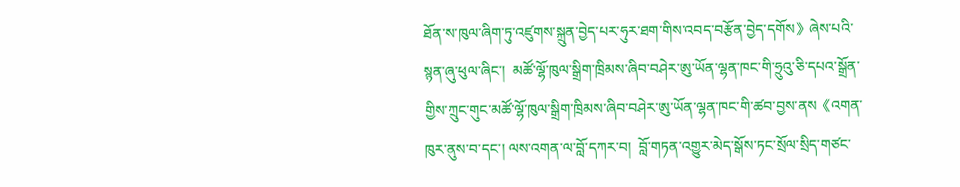ཐོན་ས་ཁུལ་ཞིག་ཏུ་འཛུགས་སྐྲུན་བྱེད་པར་ཧུར་ཐག་གིས་འབད་བརྩོན་བྱེད་དགོས》ཞེས་པའི་སྙན་ཞུ་ཕུལ་ཞིང་།  མཚོ་ལྷོ་ཁུལ་སྒྲིག་ཁྲིམས་ཞིབ་བཤེར་ཨུ་ཡོན་ལྷན་ཁང་གི་ཧྲུའུ་ཅི་དཔའ་སྒྲོན་གྱིས་ཀྲུང་གུང་མཚོ་ལྷོ་ཁུལ་སྒྲིག་ཁྲིམས་ཞིབ་བཤེར་ཨུ་ཡོན་ལྷན་ཁང་གི་ཚབ་བྱས་ནས《འགན་ཁུར་ནུས་བ་དང་། ལས་འགན་ལ་བློ་དཀར་བ།  བློ་གཏན་འགྱུར་མེད་སྒོས་ཏང་སྲོལ་སྲིད་གཙང་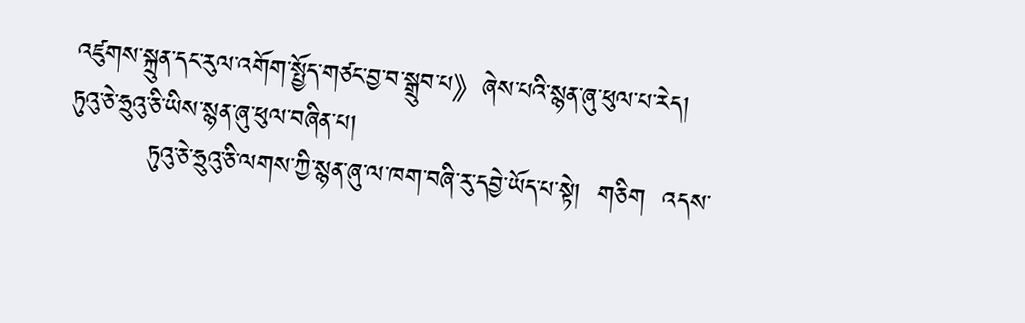འཛུགས་སྐྲུན་དང་རུལ་འགོག་སྤྱོད་གཙང་བྱ་བ་སྒྲུབ་པ》ཞེས་པའི་སྙན་ཞུ་ཕུལ་པ་རེད།
ཏུའུ་ཅེ་ཧྲུའུ་ཅི་ཡིས་སྙན་ཞུ་ཕུལ་བཞིན་པ།
         ཏུའུ་ཅེ་ཧྲུའུ་ཅི་ལགས་ཀྱི་སྙན་ཞུ་ལ་ཁག་བཞི་རུ་དབྱེ་ཡོད་པ་སྟེ།  གཅིག  འདས་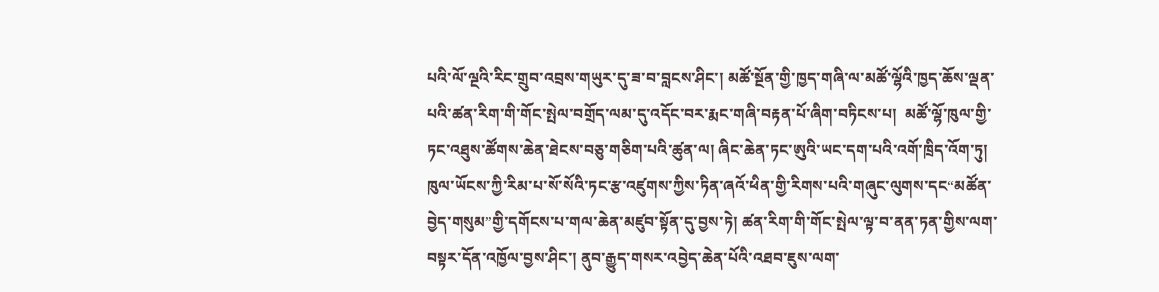པའི་ལོ་ལྔའི་རིང་གྲུབ་འབྲས་གཡུར་དུ་ཟ་བ་བླངས་ཤིང་། མཚོ་སྔོན་གྱི་ཁྱད་གཞི་ལ་མཚོ་ལྷོའི་ཁྱད་ཆོས་ལྡན་པའི་ཚན་རིག་གི་གོང་སྤེལ་བགྲོད་ལམ་དུ་འདོང་བར་རྨང་གཞི་བརྟན་པོ་ཞིག་བཏིངས་པ།  མཚོ་ལྷོ་ཁུལ་གྱི་ཏང་འཐུས་ཚོགས་ཆེན་ཐེངས་བཅུ་གཅིག་པའི་ཚུན་ལ། ཞིང་ཆེན་ཏང་ཨུའི་ཡང་དག་པའི་འགོ་ཁྲིད་འོག་ཏུ། ཁུལ་ཡོངས་ཀྱི་རིམ་པ་སོ་སོའི་ཏང་རྩ་འཛུགས་ཀྱིས་ཏིན་ཞའོ་ཕིན་གྱི་རིགས་པའི་གཞུང་ལུགས་དང“མཚོན་བྱེད་གསུམ”གྱི་དགོངས་པ་གལ་ཆེན་མཛུབ་སྟོན་དུ་བྱས་ཏེ། ཚན་རིག་གི་གོང་སྤེལ་ལྟ་བ་ནན་ཏན་གྱིས་ལག་བསྟར་དོན་འཁྱོལ་བྱས་ཤིང་། ནུབ་རྒྱུད་གསར་འབྱེད་ཆེན་པོའི་འཐབ་ཇུས་ལག་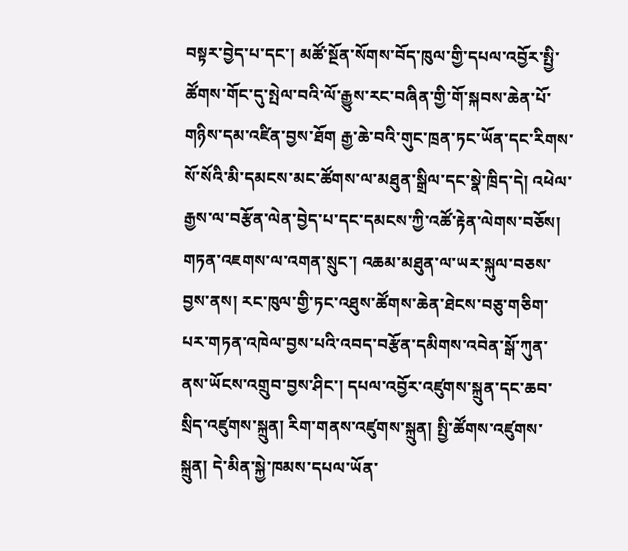བསྟར་བྱེད་པ་དང་། མཚོ་སྔོན་སོགས་བོད་ཁུལ་གྱི་དཔལ་འབྱོར་སྤྱི་ཚོགས་གོང་དུ་སྤེལ་བའི་ལོ་རྒྱུས་རང་བཞིན་གྱི་གོ་སྐབས་ཆེན་པོ་གཉིས་དམ་འཛིན་བྱས་ཐོག རྒྱ་ཆེ་བའི་གུང་ཁྲན་ཏང་ཡོན་དང་རིགས་སོ་སོའི་མི་དམངས་མང་ཚོགས་ལ་མཐུན་སྒྲིལ་དང་སྣེ་ཁྲིད་དེ། འཕེལ་རྒྱས་ལ་བརྩོན་ལེན་བྱེད་པ་དང་དམངས་ཀྱི་འཚོ་རྟེན་ལེགས་བཅོས། གཏན་འཇགས་ལ་འགན་སྲུང་། འཆམ་མཐུན་ལ་ཡར་སྐུལ་བཅས་བྱས་ནས། རང་ཁུལ་གྱི་ཏང་འཐུས་ཚོགས་ཆེན་ཐེངས་བཅུ་གཅིག་པར་གཏན་འཁེལ་བྱས་པའི་འབད་བརྩོན་དམིགས་འབེན་སྒོ་ཀུན་ནས་ཡོངས་འགྲུབ་བྱས་ཤིང་། དཔལ་འབྱོར་འཛུགས་སྐྲུན་དང་ཆབ་སྲིད་འཛུགས་སྐྲུན། རིག་གནས་འཛུགས་སྐྲུན། སྤྱི་ཚོགས་འཛུགས་སྐྲུན། དེ་མིན་སྐྱེ་ཁམས་དཔལ་ཡོན་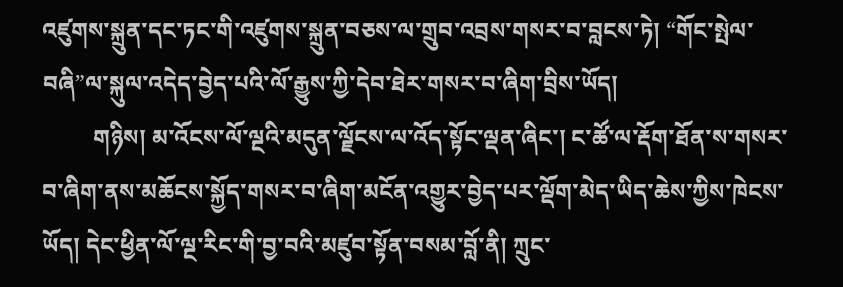འཛུགས་སྐྲུན་དང་ཏང་གི་འཛུགས་སྐྲུན་བཅས་ལ་གྲུབ་འབྲས་གསར་བ་བླངས་ཏེ། “གོང་སྤེལ་བཞི”ལ་སྐུལ་འདེད་བྱེད་པའི་ལོ་རྒྱུས་ཀྱི་དེབ་ཐེར་གསར་བ་ཞིག་བྲིས་ཡོད།
         གཉིས། མ་འོངས་ལོ་ལྔའི་མདུན་ལྗོངས་ལ་འོད་སྟོང་ལྡན་ཞིང་། ང་ཚོ་ལ་རྡོག་ཐོན་ས་གསར་བ་ཞིག་ནས་མཆོངས་སྐྱོད་གསར་བ་ཞིག་མངོན་འགྱུར་བྱེད་པར་ལྡོག་མེད་ཡིད་ཆེས་ཀྱིས་ཁེངས་ཡོད། དེང་ཕྱིན་ལོ་ལྔ་རིང་གི་བྱ་བའི་མཛུབ་སྟོན་བསམ་བློ་ནི། ཀྲུང་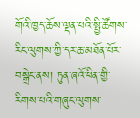གོའི་ཁྱད་ཆོས་ལྡན་པའི་སྤྱི་ཚོགས་རིང་ལུགས་ཀྱི་དར་ཆ་མཐོན་པོར་བསྒྲེང་ནས། ཏུན་ཞའོ་ཕིན་གྱི་རིགས་པའི་གཞུང་ལུགས་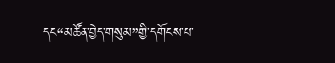དང“མཚོན་བྱེད་གསུམ”གྱི་དགོངས་པ་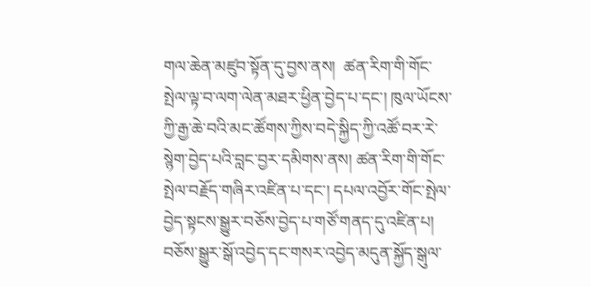གལ་ཆེན་མཛུབ་སྟོན་དུ་བྱས་ནས།  ཚན་རིག་གི་གོང་སྤེལ་ལྟ་བ་ལག་ལེན་མཐར་ཕྱིན་བྱེད་པ་དང་། ཁུལ་ཡོངས་ཀྱི་རྒྱ་ཆེ་བའི་མང་ཚོགས་ཀྱིས་བདེ་སྐྱིད་ཀྱི་འཚོ་བར་རེ་སྙེག་བྱེད་པའི་བླང་བྱར་དམིགས་ནས། ཚན་རིག་གི་གོང་སྤེལ་བརྗོད་གཞིར་འཛིན་པ་དང་། དཔལ་འབྱོར་གོང་སྤེལ་བྱེད་སྟངས་སྒྱུར་བཅོས་བྱེད་པ་གཙོ་གནད་དུ་འཛིན་པ། བཅོས་སྒྱུར་སྒོ་འབྱེད་དང་གསར་འབྱེད་མདུན་སྐྱོད་སྒུལ་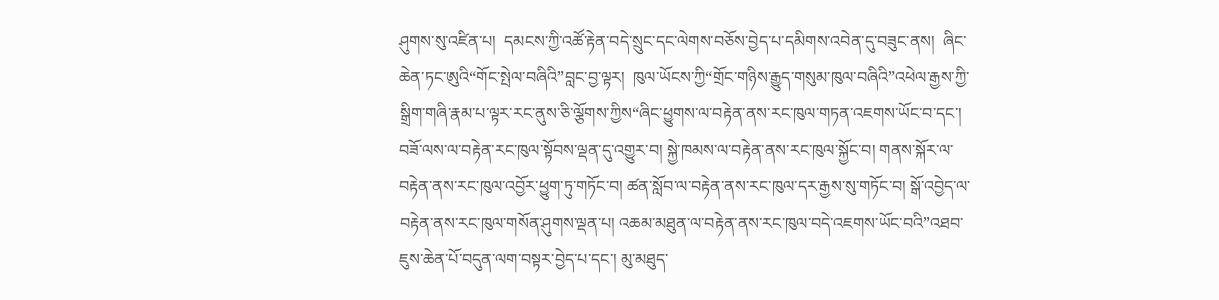ཤུགས་སུ་འཛིན་པ།  དམངས་ཀྱི་འཚོ་རྟེན་བདེ་སྲུང་དང་ལེགས་བཅོས་བྱེད་པ་དམིགས་འབེན་དུ་བཟུང་ནས།  ཞིང་ཆེན་ཏང་ཨུའི“གོང་སྤེལ་བཞིའི”བླང་བྱ་ལྟར།  ཁུལ་ཡོངས་ཀྱི“གྲོང་གཉིས་རྒྱུད་གསུམ་ཁུལ་བཞིའི”འཕེལ་རྒྱས་ཀྱི་སྒྲིག་གཞི་རྣམ་པ་ལྟར་རང་ནུས་ཅི་ལྕོགས་ཀྱིས“ཞིང་ཕྱུགས་ལ་བརྟེན་ནས་རང་ཁུལ་གཏན་འཇགས་ཡོང་བ་དང་། བཟོ་ལས་ལ་བརྟེན་རང་ཁུལ་སྟོབས་ལྡན་དུ་འགྱུར་བ། སྐྱེ་ཁམས་ལ་བརྟེན་ནས་རང་ཁུལ་སྐྱོང་བ། གནས་སྐོར་ལ་བརྟེན་ནས་རང་ཁུལ་འབྱོར་ཕྱུག་ཏུ་གཏོང་བ། ཚན་སློབ་ལ་བརྟེན་ནས་རང་ཁུལ་དར་རྒྱས་སུ་གཏོང་བ། སྒོ་འབྱེད་ལ་བརྟེན་ནས་རང་ཁུལ་གསོན་ཤུགས་ལྡན་པ། འཆམ་མཐུན་ལ་བརྟེན་ནས་རང་ཁུལ་བདེ་འཇགས་ཡོང་བའི”འཐབ་ཇུས་ཆེན་པོ་བདུན་ལག་བསྟར་བྱེད་པ་དང་། མུ་མཐུད་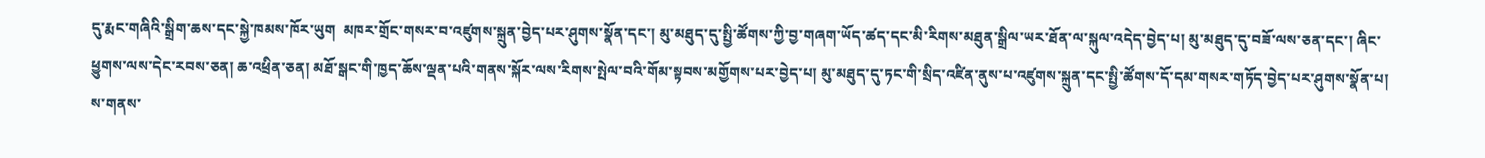དུ་རྨང་གཞིའི་སྒྲིག་ཆས་དང་སྐྱེ་ཁམས་ཁོར་ཡུག  མཁར་གྲོང་གསར་བ་འཛུགས་སྐྲུན་བྱེད་པར་ཤུགས་སྣོན་དང་། མུ་མཐུད་དུ་སྤྱི་ཚོགས་ཀྱི་བྱ་གཞག་ཡོད་ཚད་དང་མི་རིགས་མཐུན་སྒྲིལ་ཡར་ཐོན་ལ་སྐུལ་འདེད་བྱེད་པ། མུ་མཐུད་དུ་བཟོ་ལས་ཅན་དང་། ཞིང་ཕྱུགས་ལས་དེང་རབས་ཅན། ཆ་འཕྲིན་ཅན། མཐོ་སྒང་གི་ཁྱད་ཆོས་ལྡན་པའི་གནས་སྐོར་ལས་རིགས་སྤེལ་བའི་གོམ་སྟབས་མགྱོགས་པར་བྱེད་པ། མུ་མཐུད་དུ་ཏང་གི་སྲིད་འཛིན་ནུས་པ་འཛུགས་སྐྲུན་དང་སྤྱི་ཚོགས་དོ་དམ་གསར་གཏོད་བྱེད་པར་ཤུགས་སྣོན་པ། ས་གནས་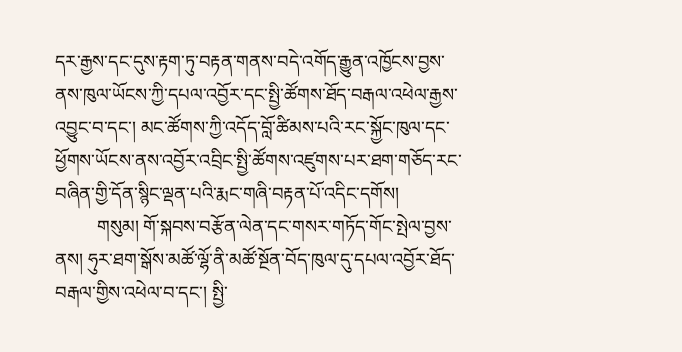དར་རྒྱས་དང་དུས་རྟག་ཏུ་བརྟན་གནས་བདེ་འགོད་རྒྱུན་འཁྱོངས་བྱས་ནས་ཁུལ་ཡོངས་ཀྱི་དཔལ་འབྱོར་དང་སྤྱི་ཚོགས་ཐོད་བརྒལ་འཕེལ་རྒྱས་འབྱུང་བ་དང་། མང་ཚོགས་ཀྱི་འདོད་བློ་ཚིམས་པའི་རང་སྐྱོང་ཁུལ་དང་ཕྱོགས་ཡོངས་ནས་འབྱོར་འབྲིང་སྤྱི་ཚོགས་འཛུགས་པར་ཐག་གཅོད་རང་བཞིན་གྱི་དོན་སྙིང་ལྡན་པའི་རྨང་གཞི་བརྟན་པོ་འདིང་དགོས།
         གསུམ། གོ་སྐབས་བརྩོན་ལེན་དང་གསར་གཏོད་གོང་སྤེལ་བྱས་ནས། ཧུར་ཐག་སྒོས་མཚོ་ལྷོ་ནི་མཚོ་སྔོན་བོད་ཁུལ་དུ་དཔལ་འབྱོར་ཐོད་བརྒལ་གྱིས་འཕེལ་བ་དང་། སྤྱི་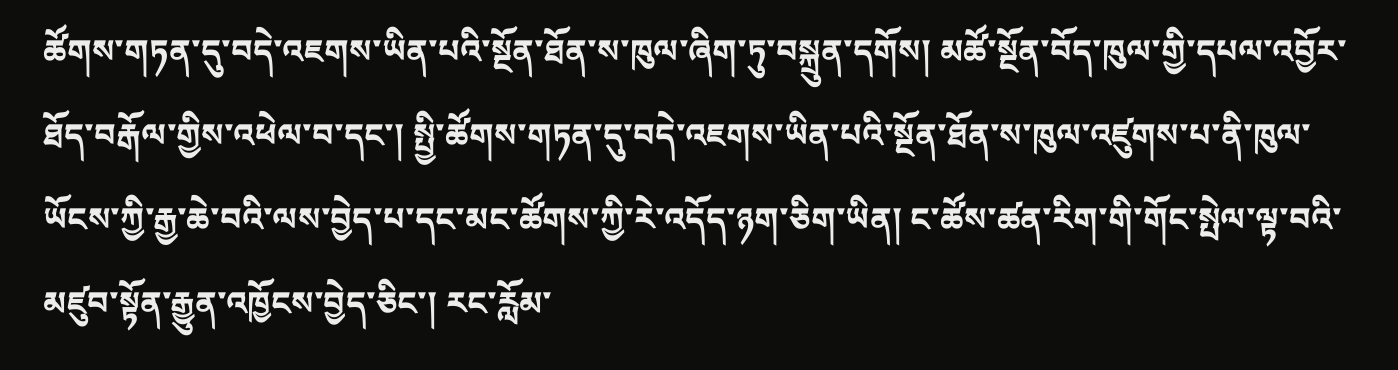ཚོགས་གཏན་དུ་བདེ་འཇགས་ཡིན་པའི་སྔོན་ཐོན་ས་ཁུལ་ཞིག་ཏུ་བསྐྲུན་དགོས། མཚོ་སྔོན་བོད་ཁུལ་གྱི་དཔལ་འབྱོར་ཐོད་བརྒོལ་གྱིས་འཕེལ་བ་དང་། སྤྱི་ཚོགས་གཏན་དུ་བདེ་འཇགས་ཡིན་པའི་སྔོན་ཐོན་ས་ཁུལ་འཛུགས་པ་ནི་ཁུལ་ཡོངས་ཀྱི་རྒྱ་ཆེ་བའི་ལས་བྱེད་པ་དང་མང་ཚོགས་ཀྱི་རེ་འདོད་ཉག་ཅིག་ཡིན། ང་ཚོས་ཚན་རིག་གི་གོང་སྤེལ་ལྟ་བའི་མཛུབ་སྟོན་རྒྱུན་འཁྱོངས་བྱེད་ཅིང་། རང་རློམ་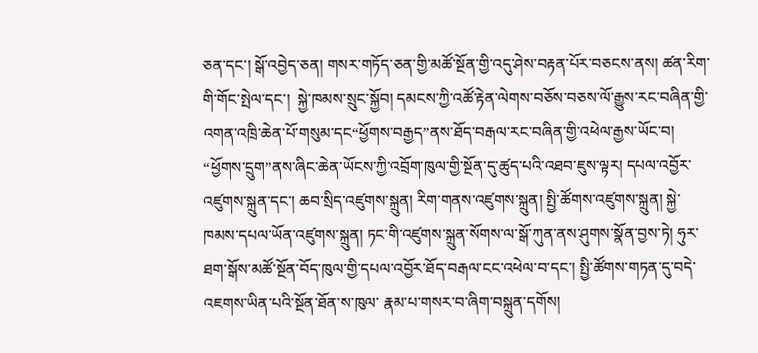ཅན་དང་། སྒོ་འབྱེད་ཅན། གསར་གཏོད་ཅན་གྱི་མཚོ་སྔོན་གྱི་འདུ་ཤེས་བརྟན་པོར་བཅངས་ནས། ཚན་རིག་གི་གོང་སྤེལ་དང་།  སྐྱེ་ཁམས་སྲུང་སྐྱོབ། དམངས་ཀྱི་འཚོ་རྟེན་ལེགས་བཅོས་བཅས་ལོ་རྒྱུས་རང་བཞིན་གྱི་འགན་འཁྲི་ཆེན་པོ་གསུམ་དང“ཕྱོགས་བརྒྱད”ནས་ཐོད་བརྒལ་རང་བཞིན་གྱི་འཕེལ་རྒྱས་ཡོང་བ། “ཕྱོགས་དྲུག”ནས་ཞིང་ཆེན་ཡོངས་ཀྱི་འབྲོག་ཁུལ་གྱི་སྔོན་དུ་ཚུད་པའི་འཐབ་ཇུས་ལྟར། དཔལ་འབྱོར་འཛུགས་སྐྲུན་དང་། ཆབ་སྲིད་འཛུགས་སྐྲུན། རིག་གནས་འཛུགས་སྐྲུན། སྤྱི་ཚོགས་འཛུགས་སྐྲུན། སྐྱེ་ཁམས་དཔལ་ཡོན་འཛུགས་སྐྲུན། ཏང་གི་འཛུགས་སྐྲུན་སོགས་ལ་སྒོ་ཀུན་ནས་ཤུགས་སྣོན་བྱས་ཏེ། ཧུར་ཐག་སྒོས་མཚོ་སྔོན་བོད་ཁུལ་གྱི་དཔལ་འབྱོར་ཐོད་བརྒལ་ངང་འཕེལ་བ་དང་། སྤྱི་ཚོགས་གཏན་དུ་བདེ་འཇགས་ཡིན་པའི་སྔོན་ཐོན་ས་ཁུལ་ རྣམ་པ་གསར་བ་ཞིག་བསྐྲུན་དགོས།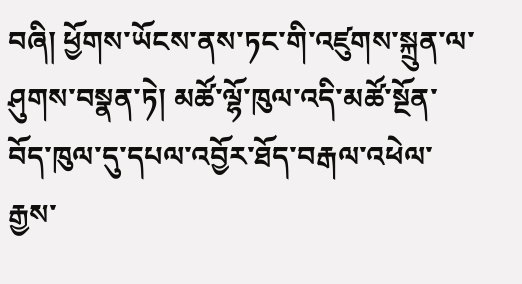བཞི། ཕྱོགས་ཡོངས་ནས་ཏང་གི་འཛུགས་སྐྲུན་ལ་ཤུགས་བསྣན་ཏེ། མཚོ་ལྷོ་ཁུལ་འདི་མཚོ་སྔོན་བོད་ཁུལ་དུ་དཔལ་འབྱོར་ཐོད་བརྒལ་འཕེལ་རྒྱས་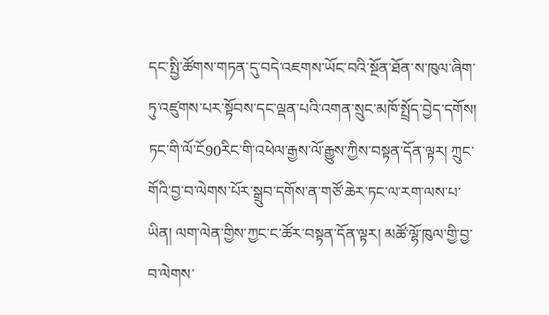དང་སྤྱི་ཚོགས་གཏན་དུ་བདེ་འཇགས་ཡོང་བའི་སྔོན་ཐོན་ས་ཁུལ་ཞིག་ཏུ་འཛུགས་པར་སྟོབས་དང་ལྡན་པའི་འགན་སྲུང་མཁོ་སྤྲོད་བྱེད་དགོས། ཏང་གི་ལོ་ངོ90རིང་གི་འཕེལ་རྒྱས་ལོ་རྒྱུས་ཀྱིས་བསྟན་དོན་ལྟར། ཀྲུང་གོའི་བྱ་བ་ལེགས་པོར་སྒྲུབ་དགོས་ན་གཙོ་ཆེར་ཏང་ལ་རག་ལས་པ་ཡིན། ལག་ལེན་གྱིས་ཀྱང་ང་ཚོར་བསྟན་དོན་ལྟར། མཚོ་ལྷོ་ཁུལ་གྱི་བྱ་བ་ལེགས་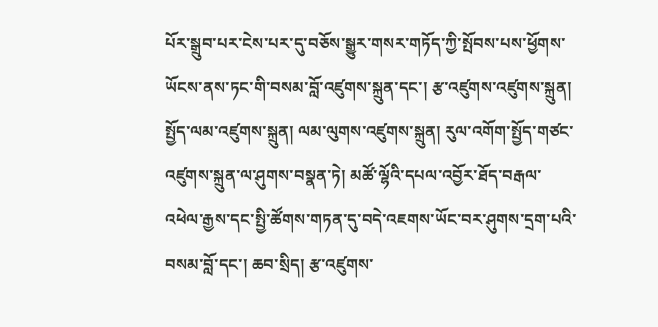པོར་སྒྲུབ་པར་ངེས་པར་དུ་བཅོས་སྒྱུར་གསར་གཏོད་ཀྱི་སྤོབས་པས་ཕྱོགས་ཡོངས་ནས་ཏང་གི་བསམ་བློ་འཛུགས་སྐྲུན་དང་། རྩ་འཛུགས་འཛུགས་སྐྲུན། སྤྱོད་ལམ་འཛུགས་སྐྲུན། ལམ་ལུགས་འཛུགས་སྐྲུན། རུལ་འགོག་སྤྱོད་གཙང་འཛུགས་སྐྲུན་ལ་ཤུགས་བསྣན་ཏེ། མཚོ་ལྷོའི་དཔལ་འབྱོར་ཐོད་བརྒལ་འཕེལ་རྒྱས་དང་སྤྱི་ཚོགས་གཏན་དུ་བདེ་འཇགས་ཡོང་བར་ཤུགས་དྲག་པའི་བསམ་བློ་དང་། ཆབ་སྲིད། རྩ་འཛུགས་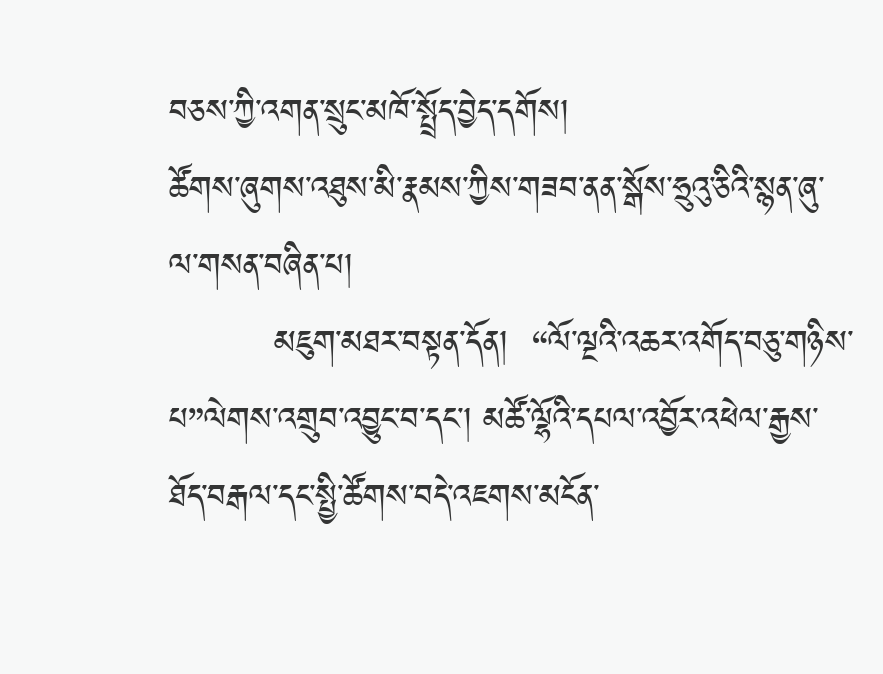བཅས་ཀྱི་འགན་སྲུང་མཁོ་སྤྲོད་བྱེད་དགོས།
ཚོགས་ཞུགས་འཐུས་མི་རྣམས་ཀྱིས་གཟབ་ནན་སྒོས་ཧྲུའུ་ཅིའི་སྙན་ཞུ་ལ་གསན་བཞིན་པ།
         མཇུག་མཐར་བསྟན་དོན།  “ལོ་ལྔའི་འཆར་འགོད་བཅུ་གཉིས་པ”ལེགས་འགྲུབ་འབྱུང་བ་དང་། མཚོ་ལྷོའི་དཔལ་འབྱོར་འཕེལ་རྒྱས་ཐོད་བརྒལ་དང་སྤྱི་ཚོགས་བདེ་འཇགས་མངོན་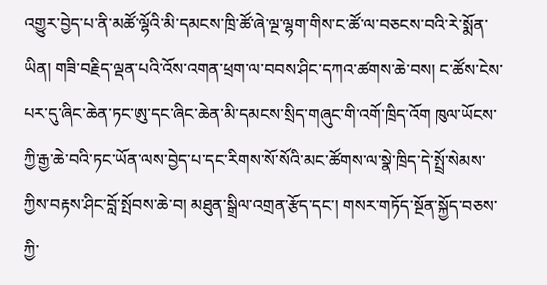འགྱུར་བྱེད་པ་ནི་མཚོ་ལྷོའི་མི་དམངས་ཁྲི་ཚོ་ཞེ་ལྔ་ལྷག་གིས་ང་ཚོ་ལ་བཅངས་བའི་རེ་སྨོན་ཡིན། གཟི་བརྗིད་ལྡན་པའི་འོས་འགན་ཕྲག་ལ་བབས་ཤིང་དཀའ་ཚགས་ཆེ་བས། ང་ཚོས་ངེས་པར་དུ་ཞིང་ཆེན་ཏང་ཨུ་དང་ཞིང་ཆེན་མི་དམངས་སྲིད་གཞུང་གི་འགོ་ཁྲིད་འོག ཁུལ་ཡོངས་ཀྱི་རྒྱ་ཆེ་བའི་ཏང་ཡོན་ལས་བྱེད་པ་དང་རིགས་སོ་སོའི་མང་ཚོགས་ལ་སྣེ་ཁྲིད་དེ་སྤྲོ་སེམས་ཀྱིས་བརྟས་ཤིང་བློ་སྤོབས་ཆེ་བ། མཐུན་སྒྲིལ་འགྲན་རྩོད་དང་། གསར་གཏོད་སྔོན་སྐྱོད་བཅས་ཀྱི་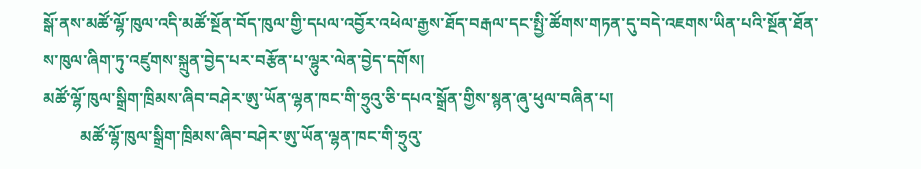སྒོ་ནས་མཚོ་ལྷོ་ཁུལ་འདི་མཚོ་སྔོན་བོད་ཁུལ་གྱི་དཔལ་འབྱོར་འཕེལ་རྒྱས་ཐོད་བརྒལ་དང་སྤྱི་ཚོགས་གཏན་དུ་བདེ་འཇགས་ཡིན་པའི་སྔོན་ཐོན་ས་ཁུལ་ཞིག་ཏུ་འཛུགས་སྐྲུན་བྱེད་པར་བརྩོན་པ་ལྷུར་ལེན་བྱེད་དགོས།
མཚོ་ལྷོ་ཁུལ་སྒྲིག་ཁྲིམས་ཞིབ་བཤེར་ཨུ་ཡོན་ལྷན་ཁང་གི་ཧྲུའུ་ཅི་དཔའ་སྒྲོན་གྱིས་སྙན་ཞུ་ཕུལ་བཞིན་པ།
         མཚོ་ལྷོ་ཁུལ་སྒྲིག་ཁྲིམས་ཞིབ་བཤེར་ཨུ་ཡོན་ལྷན་ཁང་གི་ཧྲུའུ་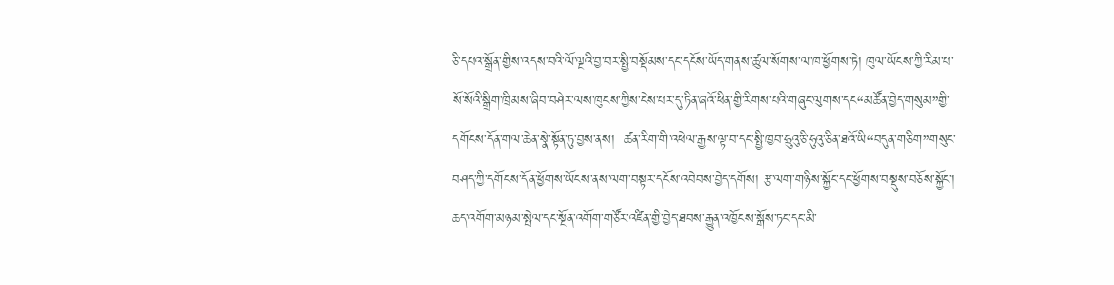ཅི་དཔའ་སྒྲོན་གྱིས་འདས་བའི་ལོ་ལྔའི་བྱ་བར་སྤྱི་བསྡོམས་དང་དངོས་ཡོད་གནས་ཚུལ་སོགས་ལ་ཁ་ཕྱོགས་ཏེ། ཁུལ་ཡོངས་ཀྱི་རིམ་པ་སོ་སོའི་སྒྲིག་ཁྲིམས་ཞིབ་བཤེར་ལས་ཁུངས་ཀྱིས་ངེས་པར་དུ་ཏིན་ཞའོ་ཕིན་གྱི་རིགས་པའི་གཞུང་ལུགས་དང“མཚོན་བྱེད་གསུམ”གྱི་དགོངས་དོན་གལ་ཆེན་སྣེ་སྟོན་ཏུ་བྱས་ནས།  ཚན་རིག་གི་འཕེལ་རྒྱས་ལྟ་བ་དང་སྤྱི་ཁྱབ་ཧྲུའུ་ཅི་ཧུའུ་ཅིན་ཐའོ་ཡི“བདུན་གཅིག”གསུང་བཤད་ཀྱི་དགོངས་དོན་ཕྱོགས་ཡོངས་ནས་ལག་བསྟར་དངོས་འབེབས་བྱེད་དགོས། རྩ་ལག་གཉིས་སྐྱོང་དང་ཕྱོགས་བསྡུས་བཅོས་སྐྱོང་། ཆད་འགོག་མཉམ་སྤེལ་དང་སྔོན་འགོག་གཙོར་འཛིན་གྱི་བྱེད་ཐབས་རྒྱུན་འཁྱོངས་སྒོས་ཏང་དང་མི་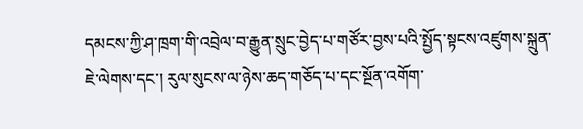དམངས་ཀྱི་ཤ་ཁྲག་གི་འབྲེལ་བ་རྒྱུན་སྲུང་བྱེད་པ་གཙོར་བྱས་པའི་སྤྱོད་སྟངས་འཛུགས་སྐྲུན་ཇེ་ལེགས་དང་། རུལ་སུངས་ལ་ཉེས་ཆད་གཅོད་པ་དང་སྔོན་འགོག་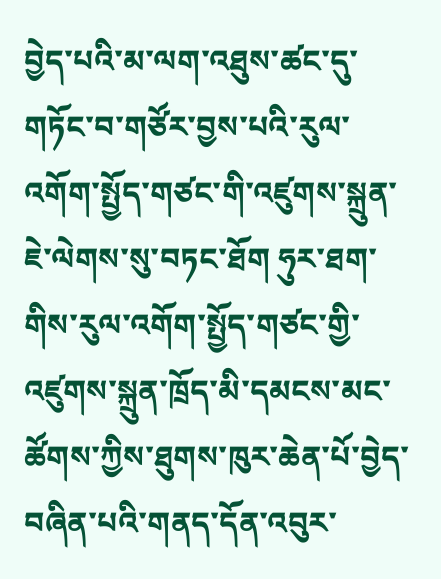བྱེད་པའི་མ་ལག་འཐུས་ཚང་དུ་གཏོང་བ་གཙོར་བྱས་པའི་རུལ་འགོག་སྤྱོད་གཙང་གི་འཛུགས་སྐྲུན་ཇེ་ལེགས་སུ་བཏང་ཐོག ཧུར་ཐག་གིས་རུལ་འགོག་སྤྱོད་གཙང་གྱི་འཛུགས་སྐྲུན་ཁྲོད་མི་དམངས་མང་ཚོགས་ཀྱིས་ཐུགས་ཁུར་ཆེན་པོ་བྱེད་བཞིན་པའི་གནད་དོན་འབུར་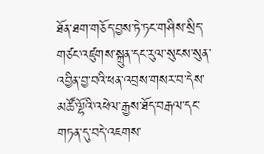ཐོན་ཐག་གཅོད་བྱས་ཏེ་ཏང་གཤིས་སྲིད་གཙང་འཛུགས་སྐྲུན་དང་རུལ་སུངས་སུན་འབྱིན་བྱ་བའི་ཕན་འབྲས་གསར་བ་དེས་མཚོ་ལྷོའི་འཕེལ་རྒྱས་ཐོད་བརྒལ་དང་གཏན་དུ་བདེ་འཇགས་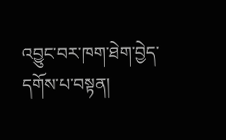འབྱུང་བར་ཁག་ཐེག་བྱེད་དགོས་པ་བསྟན།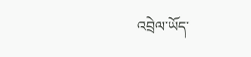འབྲེལ་ཡོད་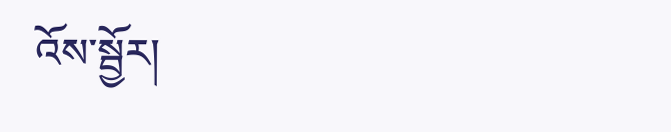འོས་སྦྱོར།